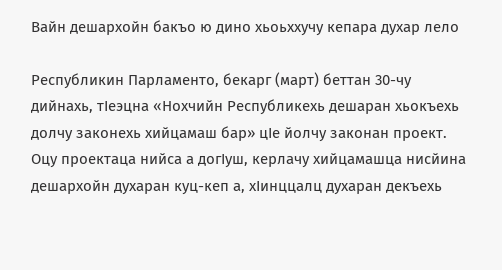Вайн дешархойн бакъо ю дино хьоьххучу кепара духар лело

Республикин Парламенто, бекарг (март) беттан 30-чу дийнахь, тIеэцна «Нохчийн Республикехь дешаран хьокъехь долчу законехь хийцамаш бар» цIе йолчу законан проект. Оцу проектаца нийса а догIуш, керлачу хийцамашца нисйина дешархойн духаран куц-кеп а, хIинццалц духаран декъехь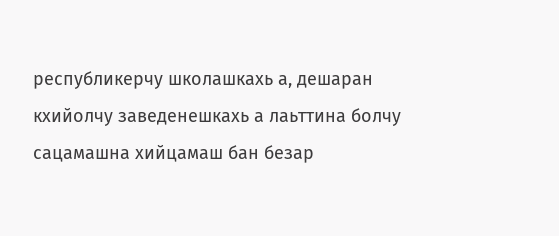республикерчу школашкахь а, дешаран кхийолчу заведенешкахь а лаьттина болчу сацамашна хийцамаш бан безар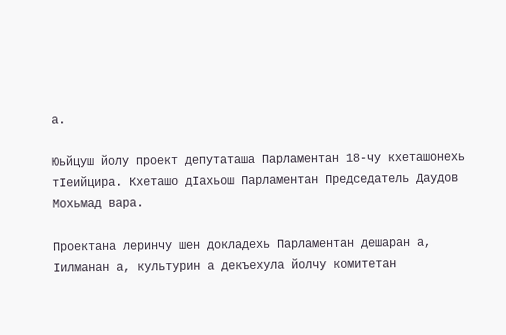а.

Юьйцуш йолу проект депутаташа Парламентан 18-чу кхеташонехь тIеийцира. Кхеташо дIахьош Парламентан Председатель Даудов Мохьмад вара.

Проектана леринчу шен докладехь Парламентан дешаран а, Iилманан а, культурин а декъехула йолчу комитетан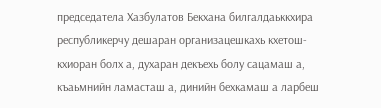председатела Хазбулатов Бекхана билгалдаьккхира республикерчу дешаран организацешкахь кхетош-кхиоран болх а, духаран декъехь болу сацамаш а, къаьмнийн ламасташ а, динийн бехкамаш а ларбеш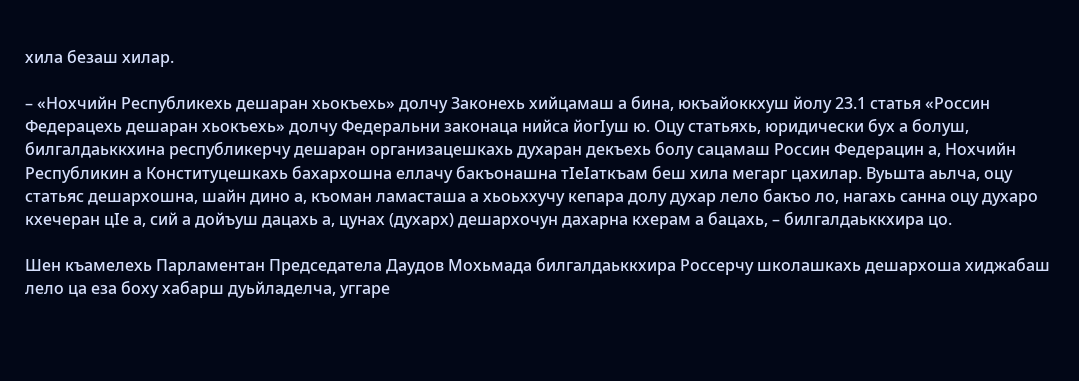хила безаш хилар.

– «Нохчийн Республикехь дешаран хьокъехь» долчу Законехь хийцамаш а бина, юкъайоккхуш йолу 23.1 статья «Россин Федерацехь дешаран хьокъехь» долчу Федеральни законаца нийса йогIуш ю. Оцу статьяхь, юридически бух а болуш, билгалдаьккхина республикерчу дешаран организацешкахь духаран декъехь болу сацамаш Россин Федерацин а, Нохчийн Республикин а Конституцешкахь бахархошна еллачу бакъонашна тIеIаткъам беш хила мегарг цахилар. Вуьшта аьлча, оцу статьяс дешархошна, шайн дино а, къоман ламасташа а хьоьххучу кепара долу духар лело бакъо ло, нагахь санна оцу духаро кхечеран цIе а, сий а дойъуш дацахь а, цунах (духарх) дешархочун дахарна кхерам а бацахь, – билгалдаьккхира цо.

Шен къамелехь Парламентан Председатела Даудов Мохьмада билгалдаьккхира Россерчу школашкахь дешархоша хиджабаш лело ца еза боху хабарш дуьйладелча, уггаре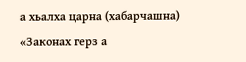а хьалха царна (хабарчашна) «Законах герз а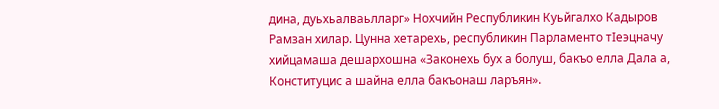дина, дуьхьалваьлларг» Нохчийн Республикин Куьйгалхо Кадыров Рамзан хилар. Цунна хетарехь, республикин Парламенто тIеэцначу хийцамаша дешархошна «Законехь бух а болуш, бакъо елла Дала а, Конституцис а шайна елла бакъонаш ларъян».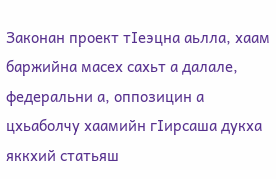Законан проект тIеэцна аьлла, хаам баржийна масех сахьт а далале, федеральни а, оппозицин а цхьаболчу хаамийн гIирсаша дукха яккхий статьяш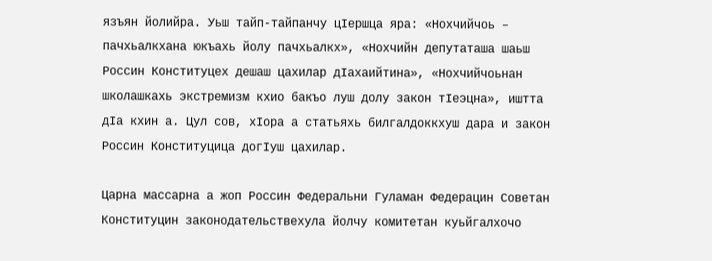язъян йолийра. Уьш тайп-тайпанчу цIершца яра: «Нохчийчоь – пачхьалкхана юкъахь йолу пачхьалкх», «Нохчийн депутаташа шаьш Россин Конституцех дешаш цахилар дIахаийтина», «Нохчийчоьнан школашкахь экстремизм кхио бакъо луш долу закон тIеэцна», иштта дIа кхин а. Цул сов, хIора а статьяхь билгалдоккхуш дара и закон Россин Конституцица догIуш цахилар.

Царна массарна а жоп Россин Федеральни Гуламан Федерацин Советан Конституцин законодательствехула йолчу комитетан куьйгалхочо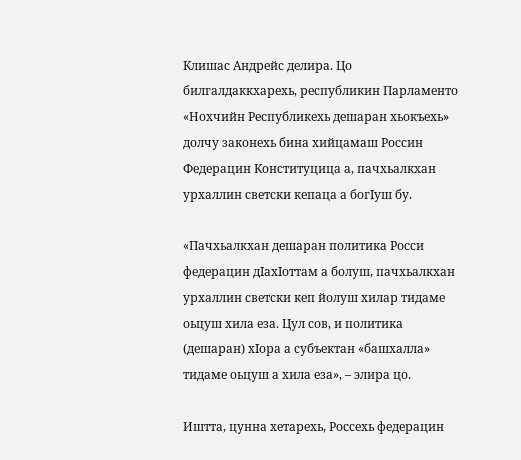Клишас Андрейс делира. Цо билгалдаккхарехь, республикин Парламенто «Нохчийн Республикехь дешаран хьокъехь» долчу законехь бина хийцамаш Россин Федерацин Конституцица а, пачхьалкхан урхаллин светски кепаца а богIуш бу.

«Пачхьалкхан дешаран политика Росси федерацин дIахIоттам а болуш, пачхьалкхан урхаллин светски кеп йолуш хилар тидаме оьцуш хила еза. Цул сов, и политика (дешаран) хIора а субъектан «башхалла» тидаме оьцуш а хила еза», – элира цо.

Иштта, цунна хетарехь, Россехь федерацин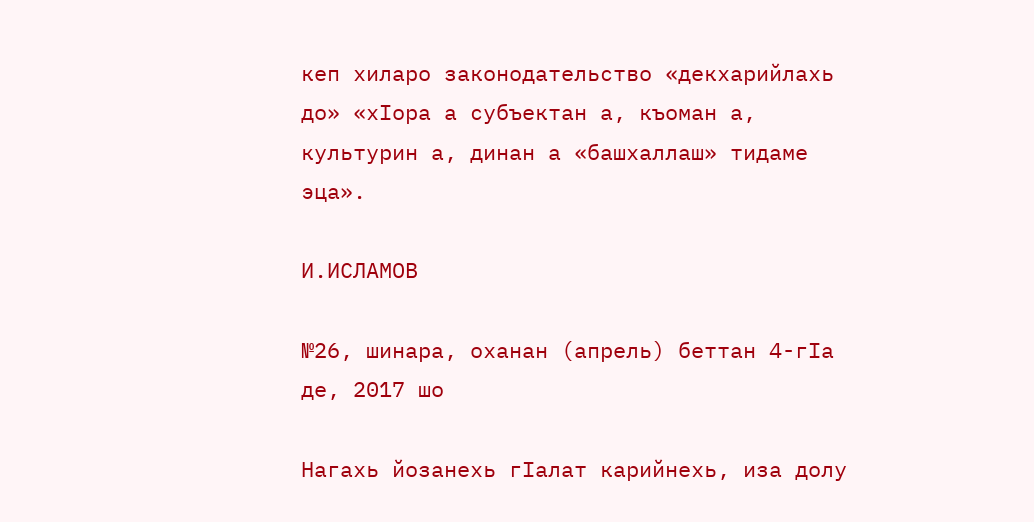кеп хиларо законодательство «декхарийлахь до» «хIора а субъектан а, къоман а, культурин а, динан а «башхаллаш» тидаме эца».

И.ИСЛАМОВ

№26, шинара, оханан (апрель) беттан 4-гIа де, 2017 шо

Нагахь йозанехь гIалат карийнехь, иза долу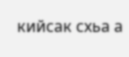кийсак схьа а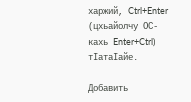харжий, Ctrl+Enter (цхьайолчу ОС-кахь Enter+Ctrl) тIатаIайе.

Добавить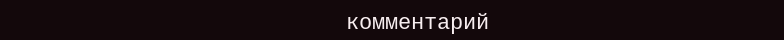комментарий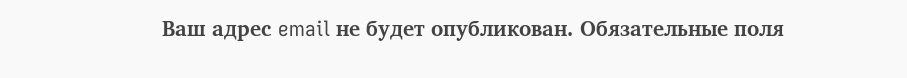Ваш адрес email не будет опубликован. Обязательные поля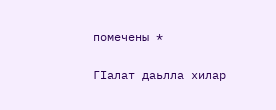помечены *

ГIалат даьлла хилар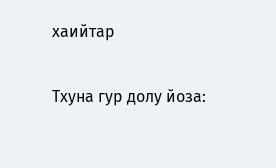хаийтар

Тхуна гур долу йоза: